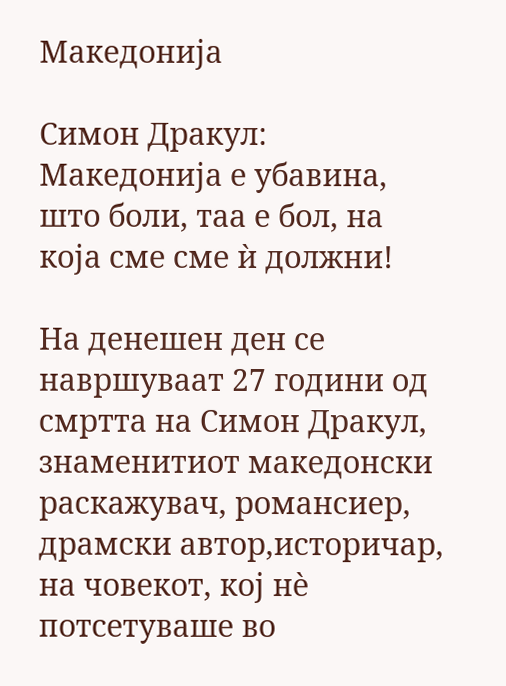Македонија

Симон Дракул: Македонија е убавина, што боли, таа е бол, на која сме сме ѝ должни!

На денешен ден се навршуваат 27 години од смртта на Симон Дракул, знаменитиот македонски раскажувач, романсиер, драмски автор,историчар, на човекот, кој нѐ потсетуваше во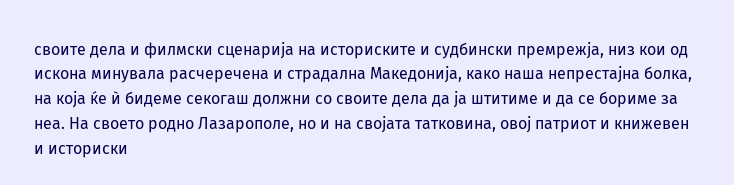своите дела и филмски сценарија на историските и судбински премрежја, низ кои од искона минувала расчеречена и страдална Македонија, како наша непрестајна болка, на која ќе ѝ бидеме секогаш должни со своите дела да ја штитиме и да се бориме за неа. На своето родно Лазарополе, но и на својата татковина, овој патриот и книжевен и историски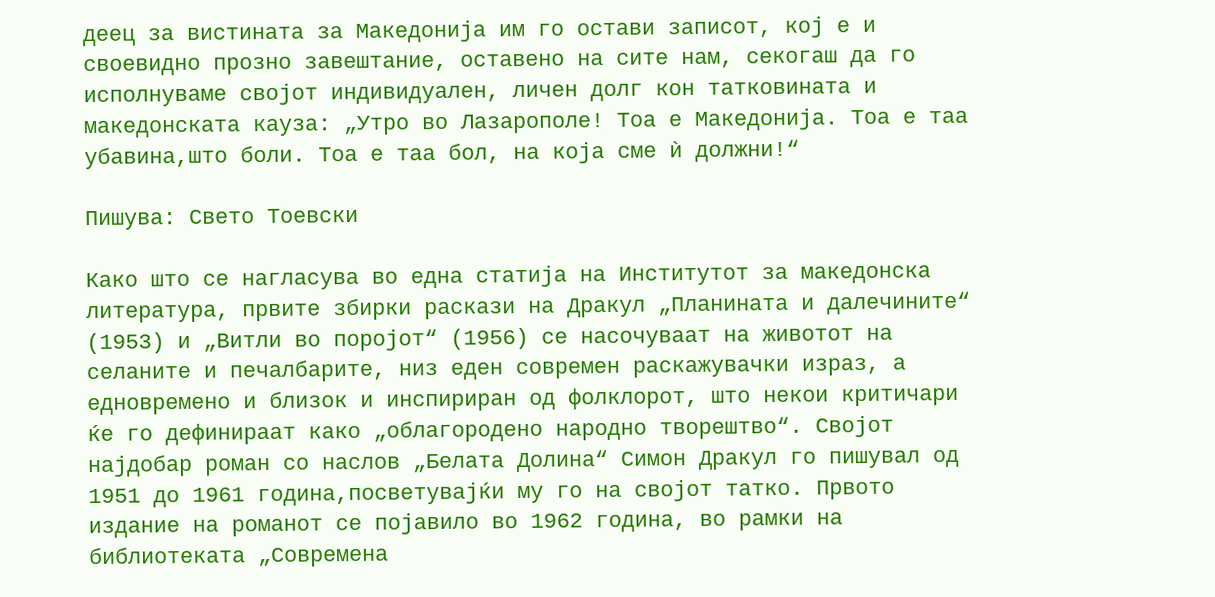деец за вистината за Македонија им го остави записот, кој е и своевидно прозно завештание, оставено на сите нам, секогаш да го исполнуваме својот индивидуален, личен долг кон татковината и македонската кауза: „Утро во Лазарополе! Тоа е Македонија. Тоа е таа убавина,што боли. Тоа е таа бол, на која сме ѝ должни!“

Пишува: Свето Тоевски

Како што се нагласува во една статија на Институтот за македонска литература, првите збирки раскази на Дракул „Планината и далечините“ (1953) и „Витли во поројот“ (1956) се насочуваат на животот на селаните и печалбарите, низ еден современ раскажувачки израз, а едновремено и близок и инспириран од фолклорот, што некои критичари ќе го дефинираат како „облагородено народно творештво“. Својот најдобар роман со наслов „Белата Долина“ Симон Дракул го пишувал од 1951 до 1961 година,посветувајќи му го на својот татко. Првото издание на романот се појавило во 1962 година, во рамки на библиотеката „Современа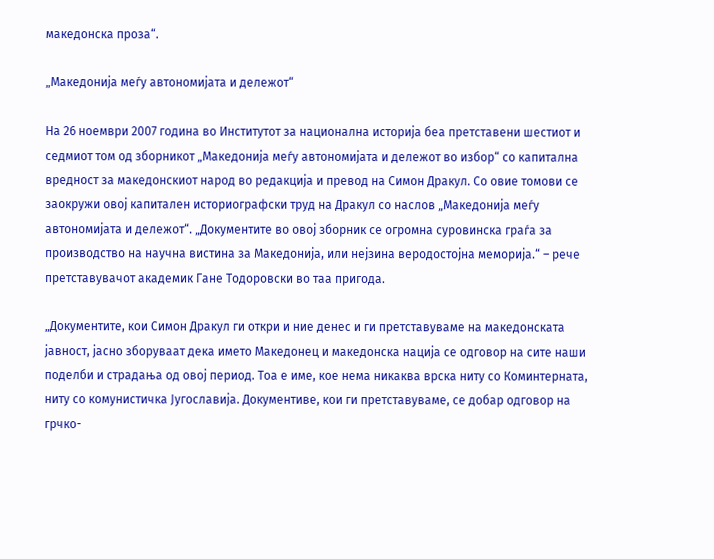македонска проза“.

„Македонија меѓу автономијата и дележот“

На 26 ноември 2007 година во Институтот за национална историја беа претставени шестиот и седмиот том од зборникот „Македонија меѓу автономијата и дележот во избор“ со капитална вредност за македонскиот народ во редакција и превод на Симон Дракул. Со овие томови се заокружи овој капитален историографски труд на Дракул со наслов „Македонија меѓу автономијата и дележот“. „Документите во овој зборник се огромна суровинска граѓа за производство на научна вистина за Македонија, или нејзина веродостојна меморија.“ – рече претставувачот академик Гане Тодоровски во таа пригода.

„Документите, кои Симон Дракул ги откри и ние денес и ги претставуваме на македонската јавност, јасно зборуваат дека името Македонец и македонска нација се одговор на сите наши поделби и страдања од овој период. Тоа е име, кое нема никаква врска ниту со Коминтерната, ниту со комунистичка Југославија. Документиве, кои ги претставуваме, се добар одговор на грчко-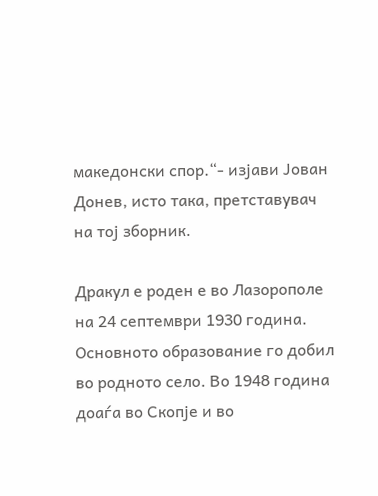македонски спор.“- изјави Јован Донев, исто така, претставувач на тој зборник.

Дракул е роден е во Лазорополе на 24 септември 1930 година.  Основното образование го добил во родното село. Во 1948 година доаѓа во Скопје и во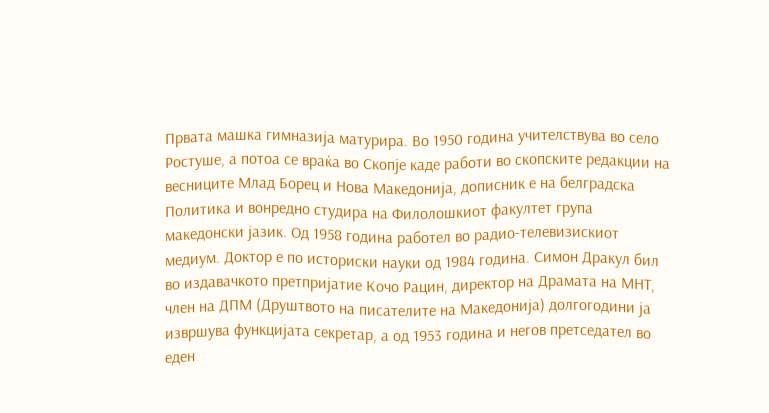Првата машка гимназија матурира. Во 1950 година учителствува во село Ростуше, а потоа се враќа во Скопје каде работи во скопските редакции на весниците Млад Борец и Нова Македонија, дописник е на белградска Политика и вонредно студира на Филолошкиот факултет група македонски јазик. Од 1958 година работел во радио-телевизискиот медиум. Доктор е по историски науки од 1984 година. Симон Дракул бил во издавачкото претпријатие Кочо Рацин, директор на Драмата на МНТ, член на ДПМ (Друштвото на писателите на Македонија) долгогодини ја извршува функцијата секретар, а од 1953 година и негов претседател во еден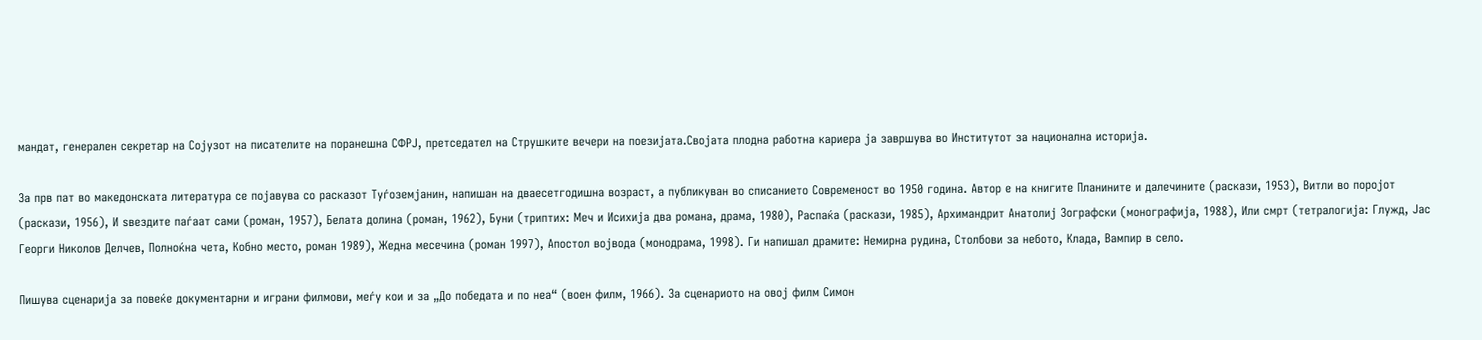мандат, генерален секретар на Сојузот на писателите на поранешна СФРЈ, претседател на Струшките вечери на поезијата.Својата плодна работна кариера ја завршува во Институтот за национална историја.

За прв пат во македонската литература се појавува со расказот Туѓоземјанин, напишан на дваесетгодишна возраст, а публикуван во списанието Современост во 1950 година. Автор е на книгите Планините и далечините (раскази, 1953), Витли во поројот (раскази, 1956), И ѕвездите паѓаат сами (роман, 1957), Белата долина (роман, 1962), Буни (триптих: Меч и Исихија два романа, драма, 1980), Распаќа (раскази, 1985), Архимандрит Анатолиј Зографски (монографија, 1988), Или смрт (тетралогија: Глужд, Јас Георги Николов Делчев, Полноќна чета, Кобно место, роман 1989), Жедна месечина (роман 1997), Апостол војвода (монодрама, 1998). Ги напишал драмите: Немирна рудина, Столбови за небото, Клада, Вампир в село.

Пишува сценарија за повеќе документарни и играни филмови, меѓу кои и за „До победата и по неа“ (воен филм, 1966). За сценариото на овој филм Симон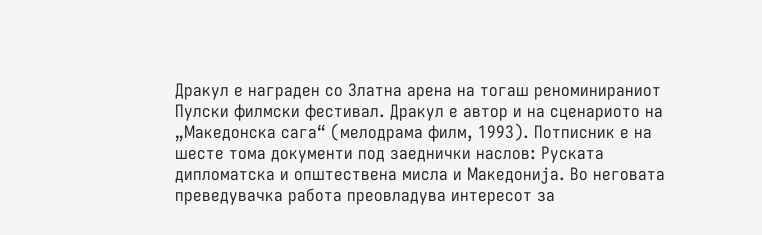Дракул е награден со Златна арена на тогаш реноминираниот Пулски филмски фестивал. Дракул е автор и на сценариото на „Македонска сага“ (мелодрама филм, 1993). Потписник е на шесте тома документи под заеднички наслов: Руската дипломатска и општествена мисла и Македонија. Во неговата преведувачка работа преовладува интересот за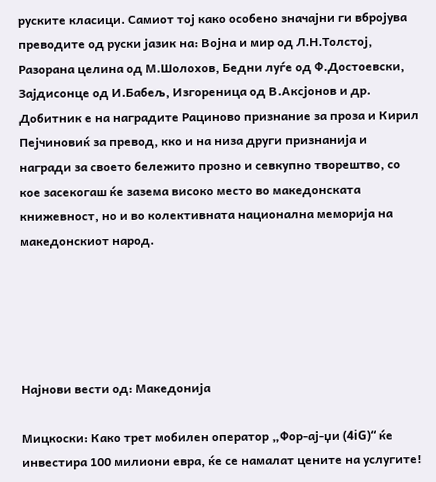руските класици. Самиот тој како особено значајни ги вбројува преводите од руски јазик на: Војна и мир од Л.Н.Толстој, Разорана целина од М.Шолохов, Бедни луѓе од Ф.Достоевски, Зајдисонце од И.Бабељ, Изгореница од В.Аксјонов и др. Добитник е на наградите Рациново признание за проза и Кирил Пејчиновиќ за превод, кко и на низа други признанија и награди за своето бележито прозно и севкупно творештво, со кое засекогаш ќе зазема високо место во македонската книжевност, но и во колективната национална меморија на македонскиот народ.





Најнови вести од: Македонија

Мицкоски: Како трет мобилен оператор „Фор-ај-џи (4iG)“ ќе инвестира 100 милиони евра, ќе се намалат цените на услугите!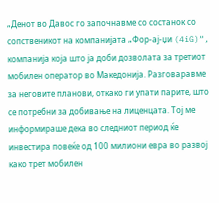„Денот во Давос го започнавме со состанок со сопственикот на компанијата „Фор-ај-џи (4iG)“, компанија која што ја доби дозволата за третиот мобилен оператор во Македонија. Разговаравме за неговите планови, откако ги упати парите, што се потребни за добивање на лиценцата. Тој ме информираше дека во следниот период ќе инвестира повеќе од 100 милиони евра во развој како трет мобилен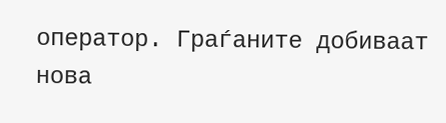оператор. Граѓаните добиваат нова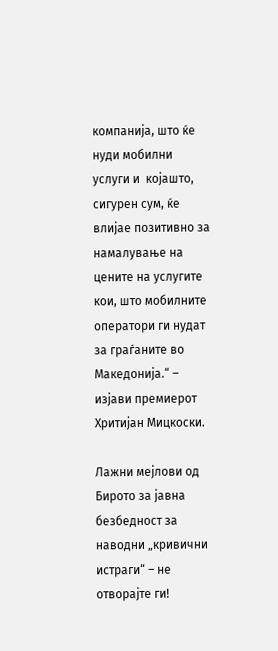компанија, што ќе нуди мобилни услуги и  којашто, сигурен сум, ќе влијае позитивно за  намалување на цените на услугите кои, што мобилните оператори ги нудат за граѓаните во Македонија.“ – изјави премиерот Хритијан Мицкоски.

Лажни мејлови од Бирото за јавна безбедност за наводни „кривични истраги“ – не отворајте ги!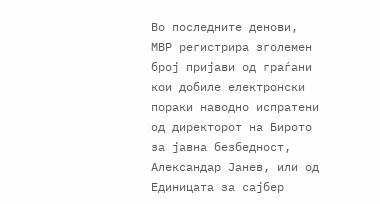Во последните денови, МВР регистрира зголемен број пријави од граѓани кои добиле електронски пораки наводно испратени од директорот на Бирото за јавна безбедност, Александар Јанев, или од Единицата за сајбер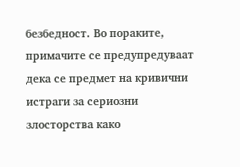безбедност. Во пораките, примачите се предупредуваат дека се предмет на кривични истраги за сериозни злосторства како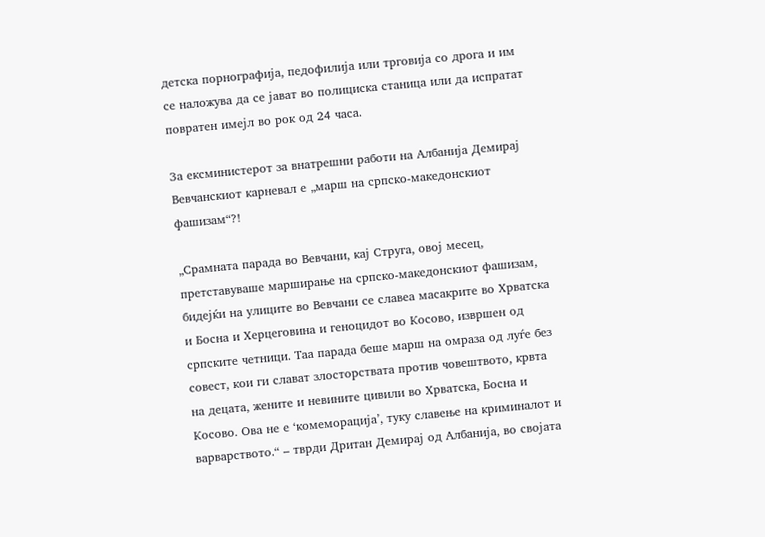детска порнографија, педофилија или трговија со дрога и им се наложува да се јават во полициска станица или да испратат повратен имејл во рок од 24 часа.

За ексминистерот за внатрешни работи на Албанија Демирај Вевчанскиот карневал е „марш на српско-македонскиот фашизам“?!

„Срамната парада во Вевчани, кај Струга, овој месец, претставуваше марширање на српско-македонскиот фашизам, бидејќи на улиците во Вевчани се славеа масакрите во Хрватска и Босна и Херцеговина и геноцидот во Косово, извршен од српските четници. Таа парада беше марш на омраза од луѓе без совест, кои ги слават злосторствата против човештвото, крвта на децата, жените и невините цивили во Хрватска, Босна и Косово. Ова не е ‘комеморација’, туку славење на криминалот и варварството.“ – тврди Дритан Демирај од Албанија, во својата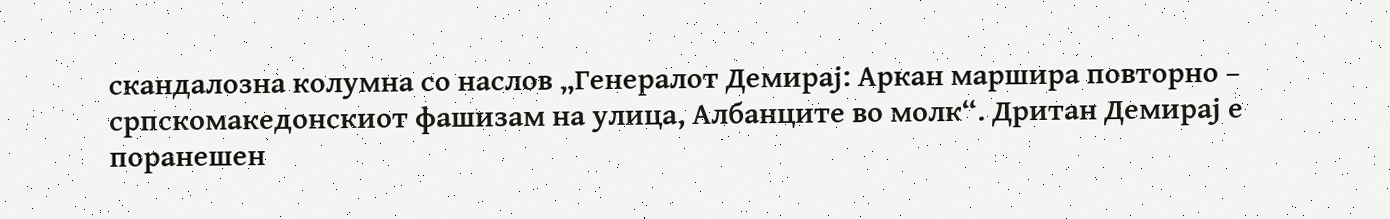скандалозна колумна со наслов „Генералот Демирај: Аркан маршира повторно – српскомакедонскиот фашизам на улица, Албанците во молк“. Дритан Демирај е поранешен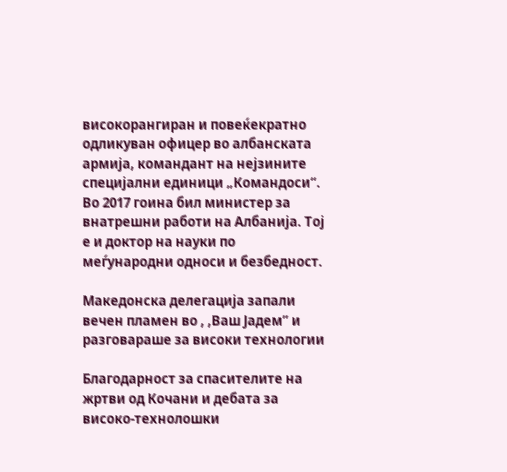високорангиран и повеќекратно одликуван офицер во албанската армија, командант на нејзините специјални единици „Командоси“. Во 2017 гоина бил министер за внатрешни работи на Албанија. Тој е и доктор на науки по меѓународни односи и безбедност.

Македонска делегација запали вечен пламен во , ,Ваш Јадем” и разговараше за високи технологии

Благодарност за спасителите на жртви од Кочани и дебата за високо-технолошки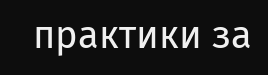практики за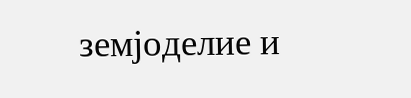земјоделие и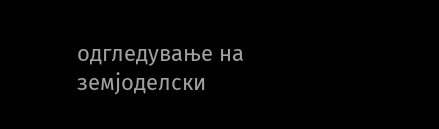одгледување на земјоделски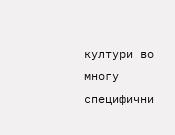култури во многу специфични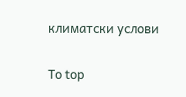климатски услови

To top